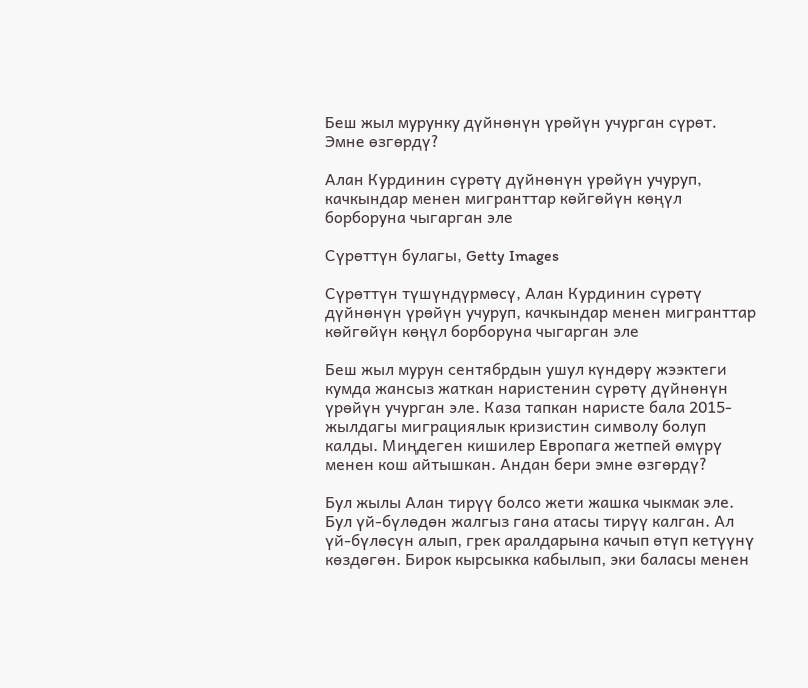Беш жыл мурунку дүйнөнүн үрөйүн учурган сүрөт. Эмне өзгөрдү?

Алан Курдинин сүрөтү дүйнөнүн үрөйүн учуруп, качкындар менен мигранттар көйгөйүн көңүл борборуна чыгарган эле

Сүрөттүн булагы, Getty Images

Сүрөттүн түшүндүрмөсү, Алан Курдинин сүрөтү дүйнөнүн үрөйүн учуруп, качкындар менен мигранттар көйгөйүн көңүл борборуна чыгарган эле

Беш жыл мурун сентябрдын ушул күндөрү жээктеги кумда жансыз жаткан наристенин сүрөтү дүйнөнүн үрөйүн учурган эле. Каза тапкан наристе бала 2015-жылдагы миграциялык кризистин символу болуп калды. Миңдеген кишилер Европага жетпей өмүрү менен кош айтышкан. Андан бери эмне өзгөрдү?

Бул жылы Алан тирүү болсо жети жашка чыкмак эле. Бул үй-бүлөдөн жалгыз гана атасы тирүү калган. Ал үй-бүлөсүн алып, грек аралдарына качып өтүп кетүүнү көздөгөн. Бирок кырсыкка кабылып, эки баласы менен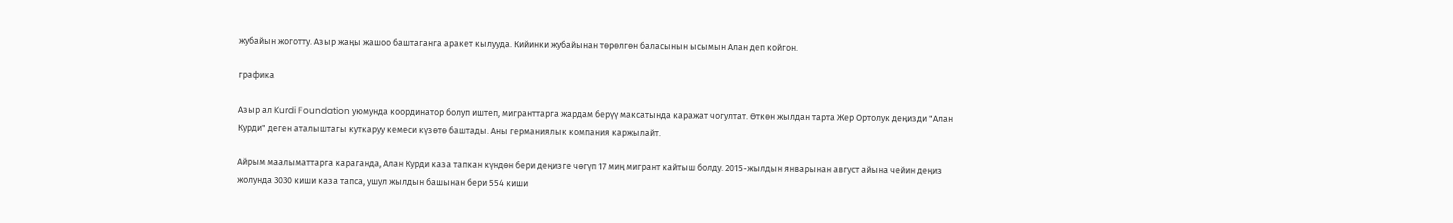жубайын жоготту. Азыр жаңы жашоо баштаганга аракет кылууда. Кийинки жубайынан төрөлгөн баласынын ысымын Алан деп койгон.

графика

Азыр ал Kurdi Foundation уюмунда координатор болуп иштеп, мигранттарга жардам берүү максатында каражат чогултат. Өткөн жылдан тарта Жер Ортолук деңизди "Алан Курди" деген аталыштагы куткаруу кемеси күзөтө баштады. Аны германиялык компания каржылайт.

Айрым маалыматтарга караганда, Алан Курди каза тапкан күндөн бери деңизге чөгүп 17 миң мигрант кайтыш болду. 2015-жылдын январынан август айына чейин деңиз жолунда 3030 киши каза тапса, ушул жылдын башынан бери 554 киши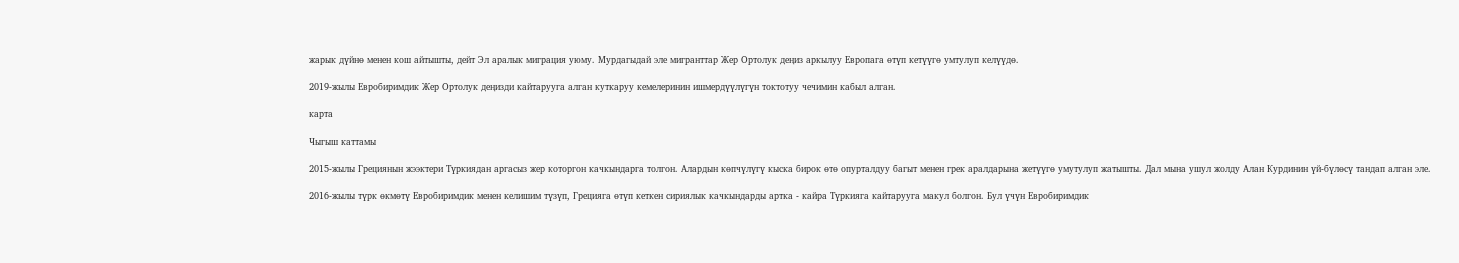жарык дүйнө менен кош айтышты, дейт Эл аралык миграция уюму. Мурдагыдай эле мигранттар Жер Ортолук деңиз аркылуу Европага өтүп кетүүгө умтулуп келүүдө.

2019-жылы Евробиримдик Жер Ортолук деңизди кайтарууга алган куткаруу кемелеринин ишмердүүлүгүн токтотуу чечимин кабыл алган.

карта

Чыгыш каттамы

2015-жылы Грециянын жээктери Түркиядан аргасыз жер которгон качкындарга толгон. Алардын көпчүлүгү кыска бирок өтө опурталдуу багыт менен грек аралдарына жетүүгө умутулуп жатышты. Дал мына ушул жолду Алан Курдинин үй-бүлөсү тандап алган эле.

2016-жылы түрк өкмөтү Евробиримдик менен келишим түзүп, Грецияга өтүп кеткен сириялык качкындарды артка - кайра Түркияга кайтарууга макул болгон. Бул үчүн Евробиримдик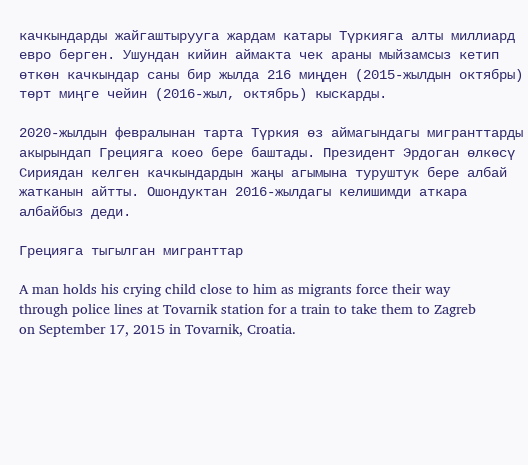качкындарды жайгаштырууга жардам катары Түркияга алты миллиард евро берген. Ушундан кийин аймакта чек араны мыйзамсыз кетип өткөн качкындар саны бир жылда 216 миңден (2015-жылдын октябры) төрт миңге чейин (2016-жыл, октябрь) кыскарды.

2020-жылдын февралынан тарта Түркия өз аймагындагы мигранттарды акырындап Грецияга коео бере баштады. Президент Эрдоган өлкөсү Сириядан келген качкындардын жаңы агымына туруштук бере албай жатканын айтты. Ошондуктан 2016-жылдагы келишимди аткара албайбыз деди.

Грецияга тыгылган мигранттар

A man holds his crying child close to him as migrants force their way through police lines at Tovarnik station for a train to take them to Zagreb on September 17, 2015 in Tovarnik, Croatia.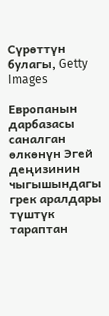Сүрөттүн булагы, Getty Images

Европанын дарбазасы саналган өлкөнүн Эгей деңизинин чыгышындагы грек аралдары түштүк тараптан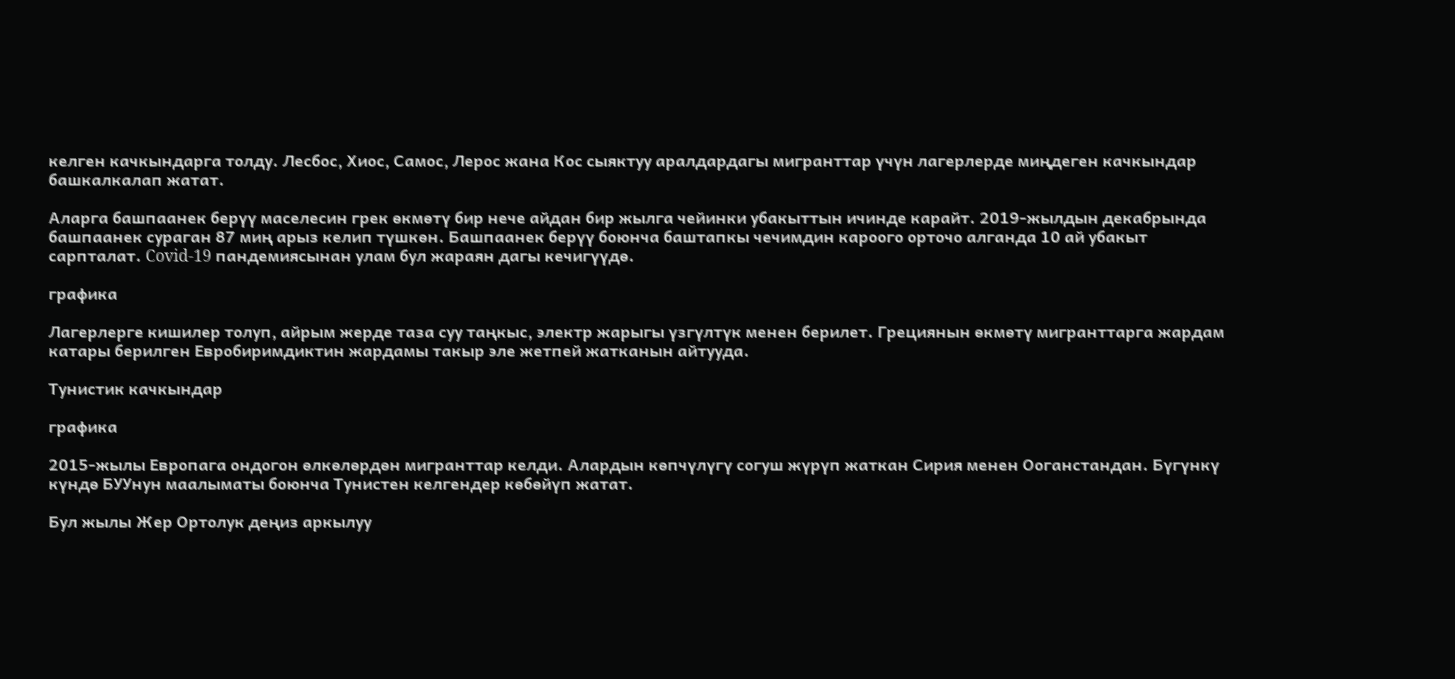келген качкындарга толду. Лесбос, Хиос, Самос, Лерос жана Кос сыяктуу аралдардагы мигранттар үчүн лагерлерде миңдеген качкындар башкалкалап жатат.

Аларга башпаанек берүү маселесин грек өкмөтү бир нече айдан бир жылга чейинки убакыттын ичинде карайт. 2019-жылдын декабрында башпаанек сураган 87 миң арыз келип түшкөн. Башпаанек берүү боюнча баштапкы чечимдин кароого орточо алганда 10 ай убакыт сарпталат. Covid-19 пандемиясынан улам бул жараян дагы кечигүүдө.

графика

Лагерлерге кишилер толуп, айрым жерде таза суу таңкыс, электр жарыгы үзгүлтүк менен берилет. Грециянын өкмөтү мигранттарга жардам катары берилген Евробиримдиктин жардамы такыр эле жетпей жатканын айтууда.

Тунистик качкындар

графика

2015-жылы Европага ондогон өлкөлөрдөн мигранттар келди. Алардын көпчүлүгү согуш жүрүп жаткан Сирия менен Ооганстандан. Бүгүнкү күндө БУУнун маалыматы боюнча Тунистен келгендер көбөйүп жатат.

Бул жылы Жер Ортолук деңиз аркылуу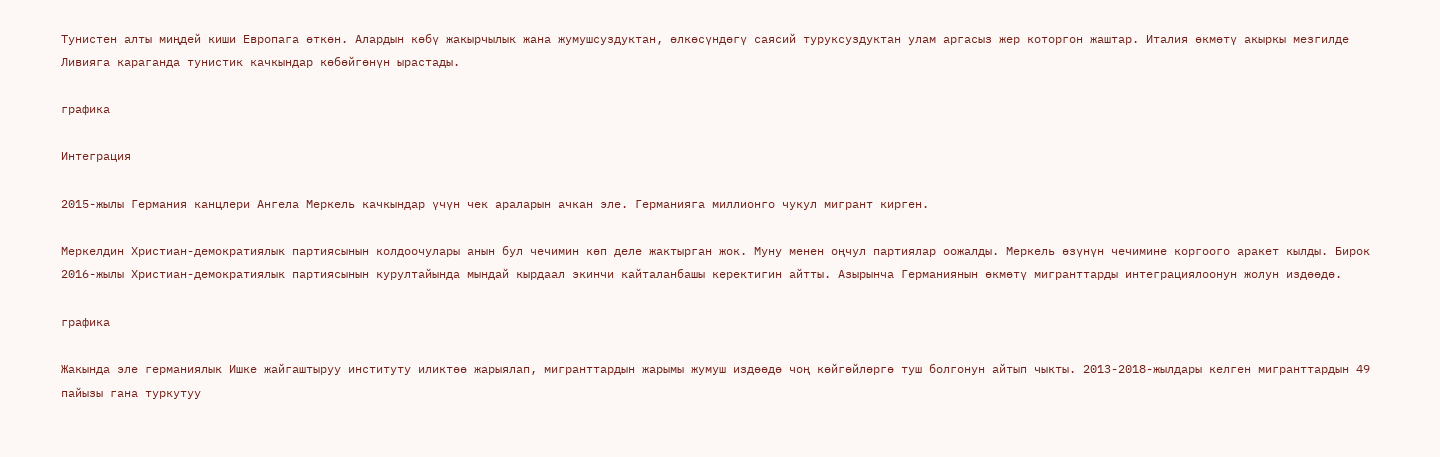Тунистен алты миңдей киши Европага өткөн. Алардын көбү жакырчылык жана жумушсуздуктан, өлкөсүндөгү саясий туруксуздуктан улам аргасыз жер которгон жаштар. Италия өкмөтү акыркы мезгилде Ливияга караганда тунистик качкындар көбөйгөнүн ырастады.

графика

Интеграция

2015-жылы Германия канцлери Ангела Меркель качкындар үчүн чек араларын ачкан эле. Германияга миллионго чукул мигрант кирген.

Меркелдин Христиан-демократиялык партиясынын колдоочулары анын бул чечимин көп деле жактырган жок. Муну менен оңчул партиялар оожалды. Меркель өзүнүн чечимине коргоого аракет кылды. Бирок 2016-жылы Христиан-демократиялык партиясынын курултайында мындай кырдаал экинчи кайталанбашы керектигин айтты. Азырынча Германиянын өкмөтү мигранттарды интеграциялоонун жолун издөөдө.

графика

Жакында эле германиялык Ишке жайгаштыруу институту иликтөө жарыялап, мигранттардын жарымы жумуш издөөдө чоң көйгөйлөргө туш болгонун айтып чыкты. 2013-2018-жылдары келген мигранттардын 49 пайызы гана туркутуу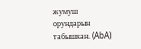жумуш орундарын табышкан. (AbA)